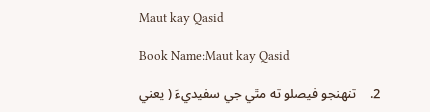Maut kay Qasid

Book Name:Maut kay Qasid

2.    تنهنجو فيصلو ته مٿي جي سفيديءَ ( يعني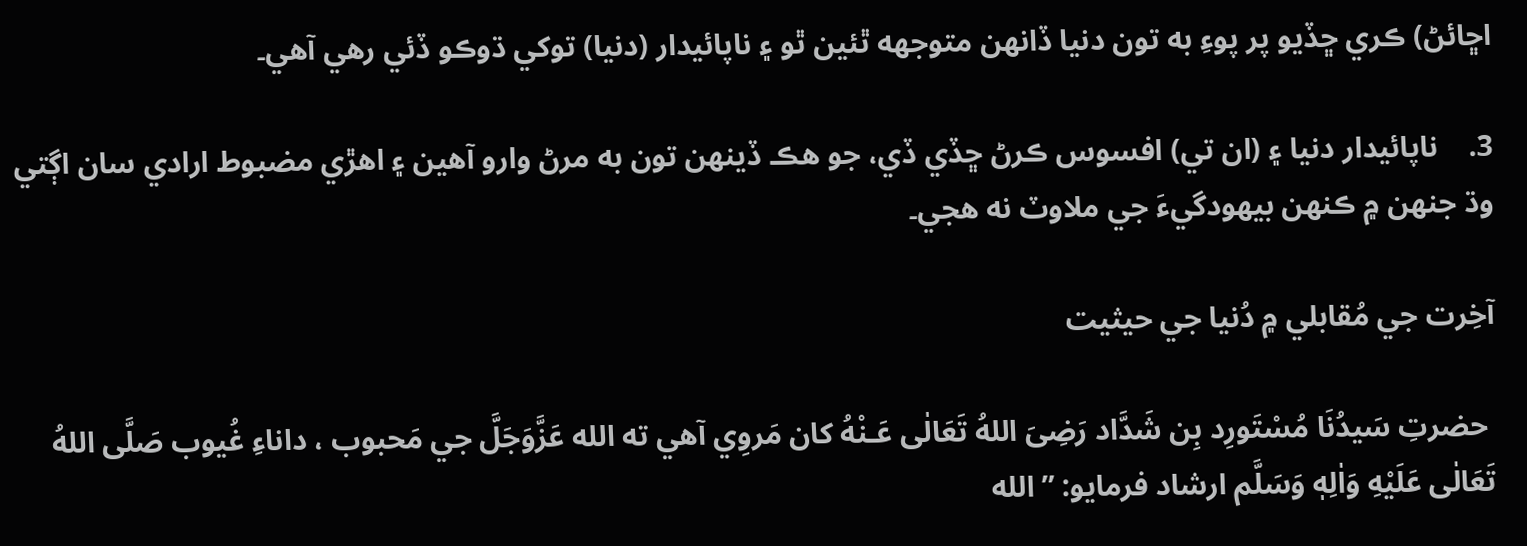اڇائڻ) ڪري ڇڏيو پر پوءِ به تون دنيا ڏانهن متوجهه ٿئين ٿو ۽ ناپائيدار (دنيا) توکي ڌوڪو ڏئي رهي آهي۔

3.    ناپائيدار دنيا ۽ (ان تي) افسوس ڪرڻ ڇڏي ڏي، جو هڪ ڏينهن تون به مرڻ وارو آهين ۽ اهڙي مضبوط ارادي سان اڳتي وڌ جنهن ۾ ڪنهن بيهودگيءَ جي ملاوٽ نه هجي۔

آخِرت جي مُقابلي ۾ دُنيا جي حيثيت

 حضرتِ سَيدُنَا مُسْتَورِد بِن شَدَّاد رَضِىَ اللهُ تَعَالٰی عَـنْهُ کان مَروِي آهي ته الله عَزَّوَجَلَّ جي مَحبوب ، داناءِ غُيوب صَلَّى اللهُ تَعَالٰى عَلَيْهِ وَاٰلِهٖ وَسَلَّم ارشاد فرمايو: ”الله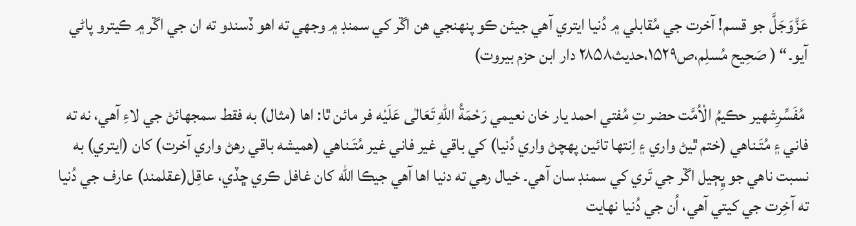عَزَّوَجَلَّ جو قسم! آخرت جي مُقابلي ۾ دُنيا ايتري آهي جيئن ڪو پنهنجي هن اڱر کي سمنڊ ۾ وجھي ته اهو ڏسندو ته ان جي اڱر ۾ ڪيترو پاڻي آيو۔“ ( صَحِيح مُسلِم،ص۱۵۲۹،حديث۲۸۵۸ دار ابن حزم بيروت)

 مُفَسِّرِشهير حڪيمُ الْاُمَّت حضر تِ مُفتي احمد يار خان نعيمي رَحْمَةُ اللهِ تَعَالٰی عَلَيْه فر مائن ٿا: اها (مثال) به فقط سمجھائڻ جي لاءِ آهي، نه ته فاني ۽ مُتَـناهي (ختم ٿيڻ واري ۽ اِنتها تائين پهچڻ واري دُنيا) کي باقي غير فاني غير مُتَـناهي (هميشه باقي رهڻ واري آخرت) کان (ايتري) به نسبت ناهي جو ڀِڄيل اڱر جي تَري کي سمنڊ سان آهي۔ خيال رهي ته دنيا اها آهي جيڪا الله کان غافل ڪري ڇڏي، عاقِل(عقلمند) عارف جي دُنيا ته آخِرت جي کيتي آهي، اُن جي دُنيا نهايت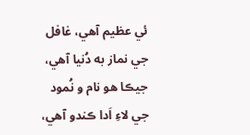ئي عظيم آهي، غافل جي نماز به دُنيا آهي، جيڪا هو نام و نُمود جي لاءِ اَدا ڪندو آهي،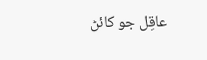عاقِل جو کائڻ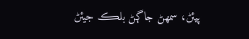پيئڻ، سمهڻ جاڳڻ بلڪ جيئڻ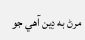مرڻ به دِين آهي جو